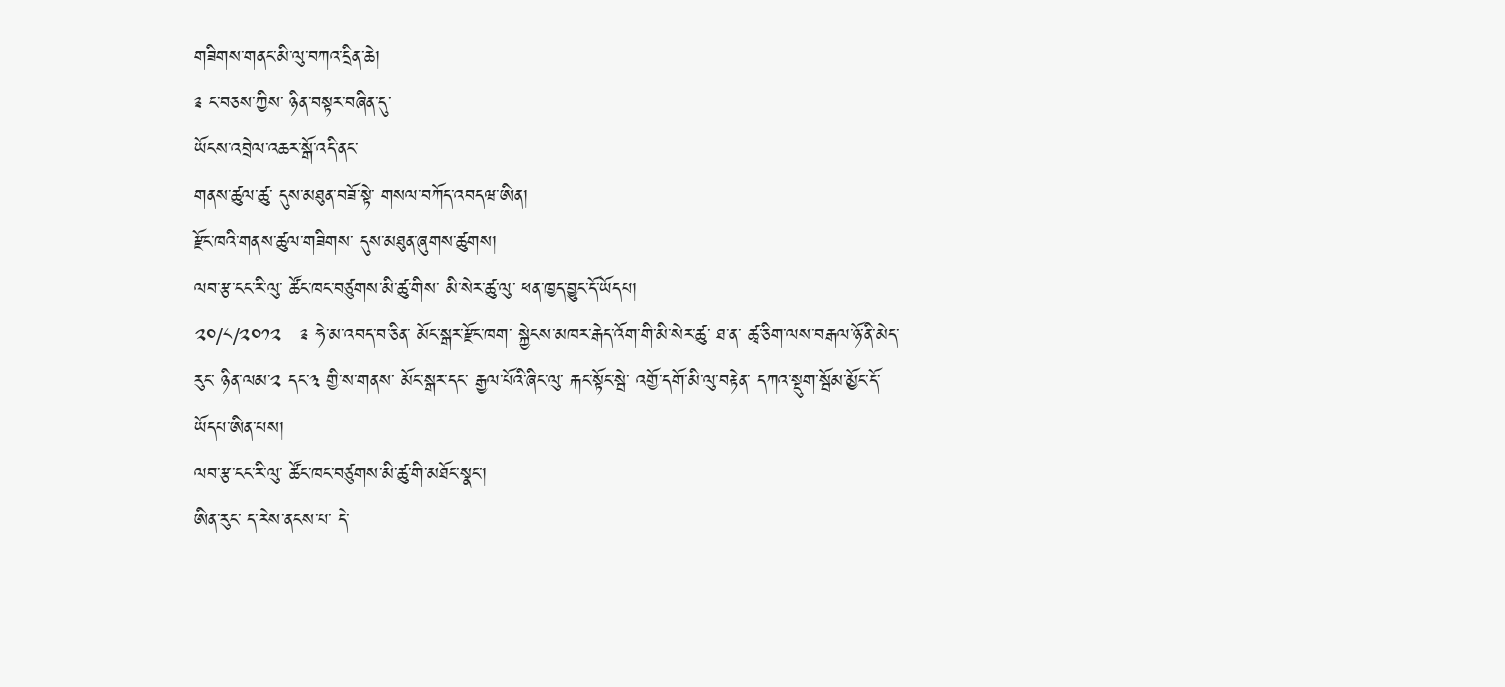གཟིགས་གནང་མི་ལུ་བཀའ་དྲིན་ཆེ།
༉ ང་བཅས་ཀྱིས་ ཉིན་བསྟར་བཞིན་དུ་
ཡོངས་འབྲེལ་འཆར་སྒོ་འདི་ནང་
གནས་ཚུལ་ཚུ་ དུས་མཐུན་བཟོ་སྟེ་ གསལ་བཀོད་འབདཝ་ཨིན།
རྫོང་ཁའི་གནས་ཚུལ་གཟིགས་ དུས་མཐུན་ཞུགས་ཚུགས།
ལབ་རྩ་ངང་རི་ལུ་ ཚོང་ཁང་བཙུགས་མི་ཚུ་གིས་ མི་སེར་ཚུ་ལུ་ ཕན་ཁྱད་བྱུང་དོ་ཡོདཔ།
༢༠/༨/༢༠༡༢   ༉ ཧེ་མ་འབད་བ་ཅིན་ མོང་སྒར་རྫོང་ཁག་ སྐྱེངས་མཁར་རྒེད་འོག་གི་མི་སེར་ཚུ་ ཐ་ན་ ཚྭ་ཅིག་ལས་བརྒལ་ཉོ་ནི་མེད་རུང་ ཉིན་ལམ་༢ དང་༣ གྱི་ས་གནས་ མོང་སྒར་དང་ རྒྱལ་པོའི་ཞིང་ལུ་ རྐང་སྟོང་སྦེ་ འགྱོ་དགོ་མི་ལུ་བརྟེན་ དཀའ་སྡུག་སྦོམ་མྱོང་དོ་ཡོདཔ་ཨིན་པས།
ལབ་རྩ་ངང་རི་ལུ་ ཚོང་ཁང་བཙུགས་མི་ཚུ་གི་མཐོང་སྣང་།
ཨིན་རུང་ ད་རེས་ནངས་པ་ དེ་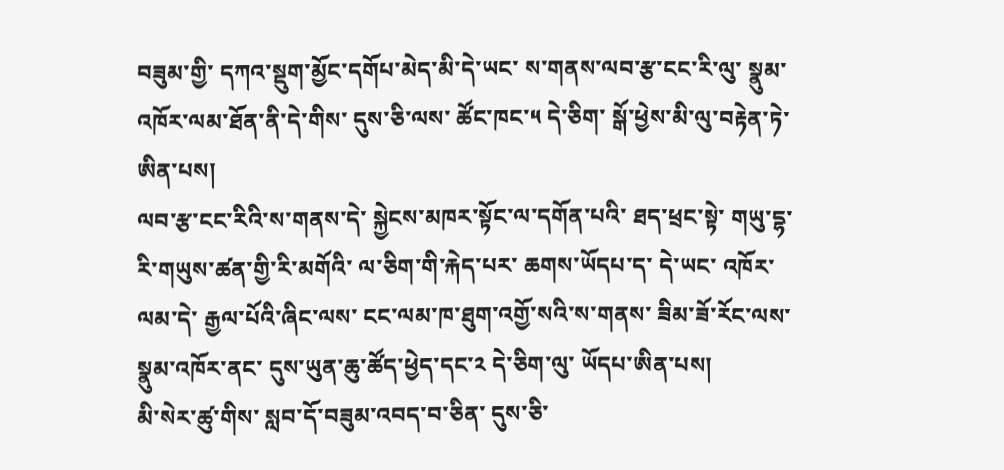བཟུམ་གྱི་ དཀའ་སྡུག་མྱོང་དགོཔ་མེད་མི་དེ་ཡང་ ས་གནས་ལབ་རྩ་ངང་རི་ལུ་ སྣུམ་འཁོར་ལམ་ཐོན་ནི་དེ་གིས་ དུས་ཅི་ལས་ ཚོང་ཁང་༥ དེ་ཅིག་ སྒོ་ཕྱེས་མི་ལུ་བརྟེན་ཏེ་ཨིན་པས།
ལབ་རྩ་ངང་རིའི་ས་གནས་དེ་ སྐྱེངས་མཁར་སྟོང་ལ་དགོན་པའི་ ཐད་ཕྲང་སྟེ་ གཡུ་དྷ་རི་གཡུས་ཚན་གྱི་རི་མགོའི་ ལ་ཅིག་གི་རྐེད་པར་ ཆགས་ཡོདཔ་ད་ དེ་ཡང་ འཁོར་ལམ་དེ་ རྒྱལ་པོའི་ཞིང་ལས་ ངང་ལམ་ཁ་ཐུག་འགྱོ་སའི་ས་གནས་ ཟིམ་ཟོ་རོང་ལས་ སྣུམ་འཁོར་ནང་ དུས་ཡུན་ཆུ་ཚོད་ཕྱེད་དང་༢ དེ་ཅིག་ལུ་ ཡོདཔ་ཨིན་པས།
མི་སེར་ཚུ་གིས་ སླབ་དོ་བཟུམ་འབད་བ་ཅིན་ དུས་ཅི་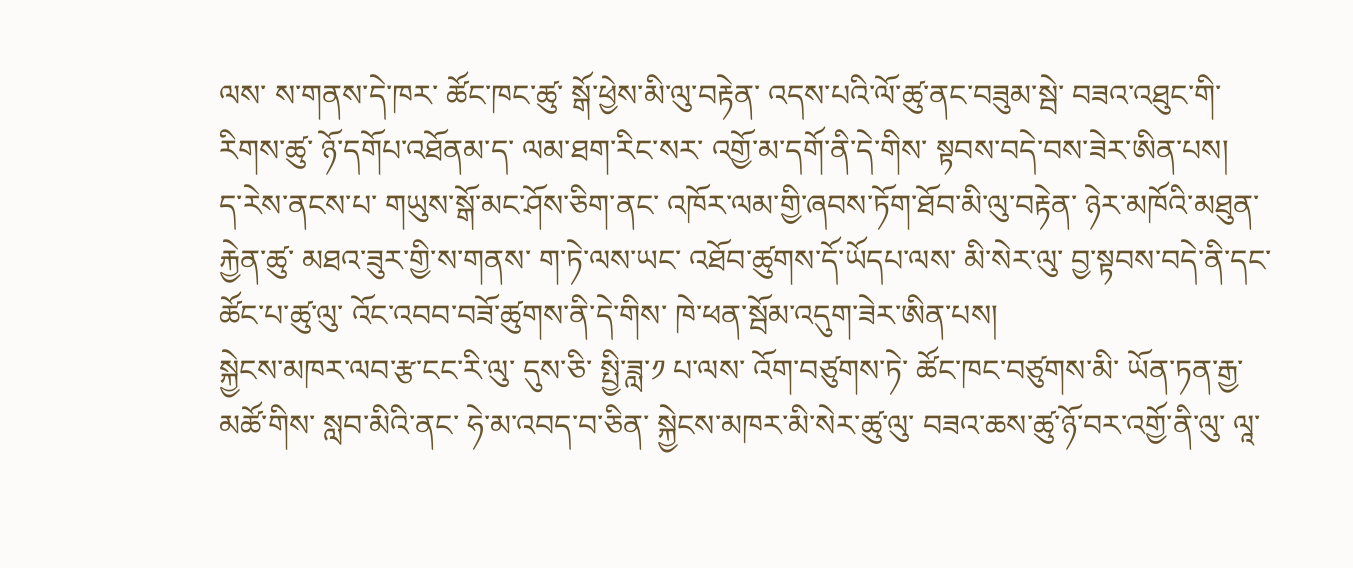ལས་ ས་གནས་དེ་ཁར་ ཚོང་ཁང་ཚུ་ སྒོ་ཕྱེས་མི་ལུ་བརྟེན་ འདས་པའི་ལོ་ཚུ་ནང་བཟུམ་སྦེ་ བཟའ་འཐུང་གི་རིགས་ཚུ་ ཉོ་དགོཔ་འཐོནམ་ད་ ལམ་ཐག་རིང་སར་ འགྱོ་མ་དགོ་ནི་དེ་གིས་ སྟབས་བདེ་བས་ཟེར་ཨིན་པས།
ད་རེས་ནངས་པ་ གཡུས་སྒོ་མང་ཤོས་ཅིག་ནང་ འཁོར་ལམ་གྱི་ཞབས་ཏོག་ཐོབ་མི་ལུ་བརྟེན་ ཉེར་མཁོའི་མཐུན་རྐྱེན་ཚུ་ མཐའ་ཟུར་གྱི་ས་གནས་ ག་ཏེ་ལས་ཡང་ འཐོབ་ཚུགས་དོ་ཡོདཔ་ལས་ མི་སེར་ལུ་ བྱ་སྟབས་བདེ་ནི་དང་ ཚོང་པ་ཚུ་ལུ་ འོང་འབབ་བཟོ་ཚུགས་ནི་དེ་གིས་ ཁེ་ཕན་སྦོམ་འདུག་ཟེར་ཨིན་པས།
སྐྱེངས་མཁར་ལབ་རྩ་ངང་རི་ལུ་ དུས་ཅི་ སྤྱི་ཟླ་༡ པ་ལས་ འོག་བཙུགས་ཏེ་ ཚོང་ཁང་བཙུགས་མི་ ཡོན་ཏན་རྒྱ་མཚོ་གིས་ སླབ་མིའི་ནང་ ཧེ་མ་འབད་བ་ཅིན་ སྐྱེངས་མཁར་མི་སེར་ཚུ་ལུ་ བཟའ་ཆས་ཚུ་ཉོ་བར་འགྱོ་ནི་ལུ་ ལཱ་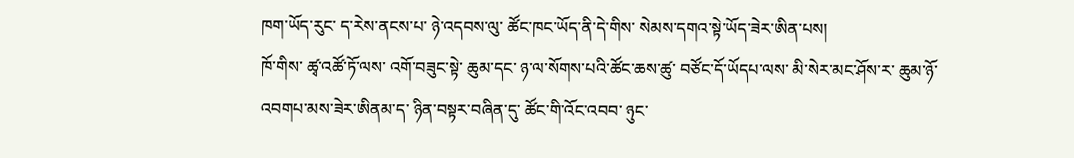ཁག་ཡོད་རུང་ ད་རེས་ནངས་པ་ ཉེ་འདབས་ལུ་ ཚོང་ཁང་ཡོད་ནི་དེ་གིས་ སེམས་དགའ་སྟེ་ཡོད་ཟེར་ཨིན་པས།
ཁོ་གིས་ ཚྭ་འཚོ་ཏོ་ལས་ འགོ་བཟུང་སྟེ་ ཆུམ་དང་ ཉ་ལ་སོགས་པའི་ཚོང་ཆས་ཚུ་ བཙོང་དོ་ཡོདཔ་ལས་ མི་སེར་མང་ཤོས་ར་ ཆུམ་ཉོ་འབགཔ་མས་ཟེར་ཨིནམ་ད་ ཉིན་བསྟར་བཞིན་དུ་ ཚོང་གི་འོང་འབབ་ ཉུང་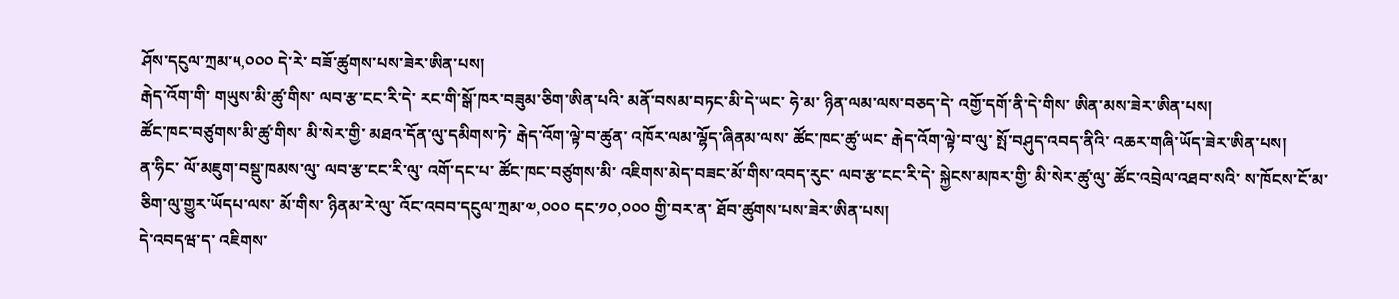ཤོས་དངུལ་ཀྲམ་༥,༠༠༠ དེ་རེ་ བཟོ་ཚུགས་པས་ཟེར་ཨིན་པས།
རྒེད་འོག་གི་ གཡུས་མི་ཚུ་གིས་ ལབ་རྩ་ངང་རི་དེ་ རང་གི་སྒོ་ཁར་བཟུམ་ཅིག་ཨིན་པའི་ མནོ་བསམ་བཏང་མི་དེ་ཡང་ ཧེ་མ་ ཉིན་ལམ་ལས་བཅད་དེ་ འགྱོ་དགོ་ནི་དེ་གིས་ ཨིན་མས་ཟེར་ཨིན་པས།
ཚོང་ཁང་བཙུགས་མི་ཚུ་གིས་ མི་སེར་གྱི་ མཐའ་དོན་ལུ་དམིགས་ཏེ་ རྒེད་འོག་ལྟེ་བ་ཚུན་ འཁོར་ལམ་ལྷོད་ཞིནམ་ལས་ ཚོང་ཁང་ཚུ་ཡང་ རྒེད་འོག་ལྟེ་བ་ལུ་ སྤོ་བཤུད་འབད་ནིའི་ འཆར་གཞི་ཡོད་ཟེར་ཨིན་པས།
ན་ཧིང་ ལོ་མཇུག་བསྡུ་ཁམས་ལུ་ ལབ་རྩ་ངང་རི་ལུ་ འགོ་དང་པ་ ཚོང་ཁང་བཙུགས་མི་ འཇིགས་མེད་བཟང་མོ་གིས་འབད་རུང་ ལབ་རྩ་ངང་རི་དེ་ སྐྱེངས་མཁར་གྱི་ མི་སེར་ཚུ་ལུ་ ཚོང་འབྲེལ་འཐབ་སའི་ ས་ཁོངས་ངོ་མ་ཅིག་ལུ་གྱུར་ཡོདཔ་ལས་ མོ་གིས་ ཉིནམ་རེ་ལུ་ འོང་འབབ་དངུལ་ཀྲམ་༧,༠༠༠ དང་༡༠,༠༠༠ གྱི་བར་ན་ ཐོབ་ཚུགས་པས་ཟེར་ཨིན་པས།
དེ་འབདཝ་ད་ འཇིགས་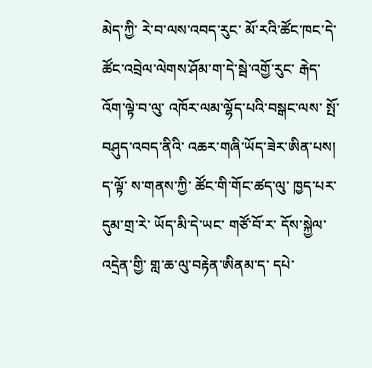མེད་ཀྱི་ རེ་བ་ལས་འབད་རུང་ མོ་རའི་ཚོང་ཁང་དེ་ ཚོང་འབྲེལ་ལེགས་ཤོམ་ག་དེ་སྦེ་འགྱོ་རུང་ རྒེད་འོག་ལྟེ་བ་ལུ་ འཁོར་ལམ་ལྷོད་པའི་བསྒང་ལས་ སྤོ་བཤུད་འབད་ནིའི་ འཆར་གཞི་ཡོད་ཟེར་ཨིན་པས།
ད་ལྟོ་ ས་གནས་ཀྱི་ ཚོང་གི་གོང་ཚད་ལུ་ ཁྱད་པར་དུམ་གྲ་རེ་ ཡོད་མི་དེ་ཡང་ གཙོ་བོ་ར་ དོས་སྐྱེལ་འདྲེན་གྱི་ གླ་ཆ་ལུ་བརྟེན་ཨིནམ་ད་ དཔེ་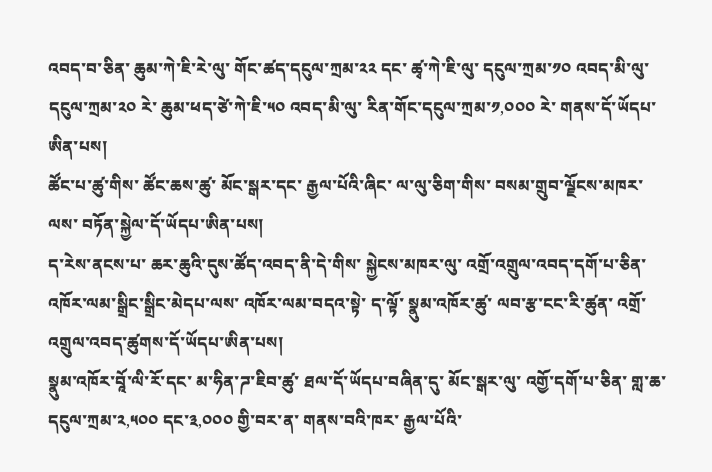འབད་བ་ཅིན་ ཆུམ་ཀེ་ཇི་རེ་ལུ་ གོང་ཚད་དངུལ་ཀྲམ་༢༢ དང་ ཚྭ་ཀེ་ཇི་ལུ་ དངུལ་ཀྲམ་༡༠ འབད་མི་ལུ་ དངུལ་ཀྲམ་༢༠ རེ་ ཆུམ་ཕད་ཙེ་ཀེ་ཇི་༥༠ འབད་མི་ལུ་ རིན་གོང་དངུལ་ཀྲམ་༡,༠༠༠ རེ་ གནས་དོ་ཡོདཔ་ཨིན་པས།
ཚོང་པ་ཚུ་གིས་ ཚོང་ཆས་ཚུ་ མོང་སྒར་དང་ རྒྱལ་པོའི་ཞིང་ ལ་ལུ་ཅིག་གིས་ བསམ་གྲུབ་ལྗོངས་མཁར་ལས་ བཏོན་སྐྱེལ་དོ་ཡོདཔ་ཨིན་པས།
ད་རེས་ནངས་པ་ ཆར་ཆུའི་དུས་ཚོད་འབད་ནི་དེ་གིས་ སྐྱེངས་མཁར་ལུ་ འགྲོ་འགྲུལ་འབད་དགོ་པ་ཅིན་ འཁོར་ལམ་སྒྲིང་སྒྲིང་མེདཔ་ལས་ འཁོར་ལམ་བདའ་སྟེ་ ད་ལྟོ་ སྣུམ་འཁོར་ཚུ་ ལབ་རྩ་ངང་རི་ཚུན་ འགྲོ་འགྲུལ་འབད་ཚུགས་དོ་ཡོདཔ་ཨིན་པས།
སྣུམ་འཁོར་བཱོ་ལི་རོ་དང་ མ་ཧིན་ཌ་ཇིབ་ཚུ་ ཐལ་དོ་ཡོདཔ་བཞིན་དུ་ མོང་སྒར་ལུ་ འགྱོ་དགོ་པ་ཅིན་ གླ་ཆ་དངུལ་ཀྲམ་༢,༥༠༠ དང་༣,༠༠༠ གྱི་བར་ན་ གནས་བའི་ཁར་ རྒྱལ་པོའི་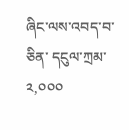ཞིང་ལས་འབད་བ་ཅིན་ དངུལ་ཀྲམ་༢,༠༠༠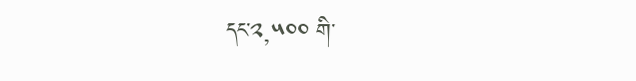དང་༢,༥༠༠ གི་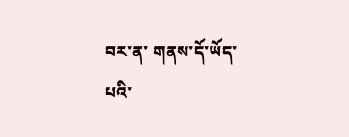བར་ན་ གནས་དོ་ཡོད་པའི་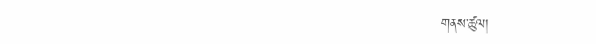གནས་ཚུལ།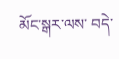མོང་སྒར་ལས་ བདེ་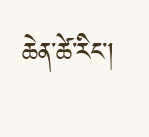ཆེན་ཚེ་རིང་།